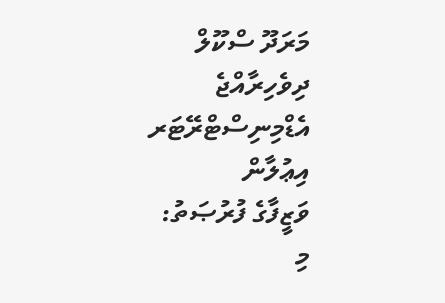މަރަދޫ ސްކޫލް
ދިވެހިރާއްޖެ
އެޑްމިނިސްޓްރޭޓަރ
އިޢުލާން
ވަޒީފާގެ ފުރުޞަތު:
މި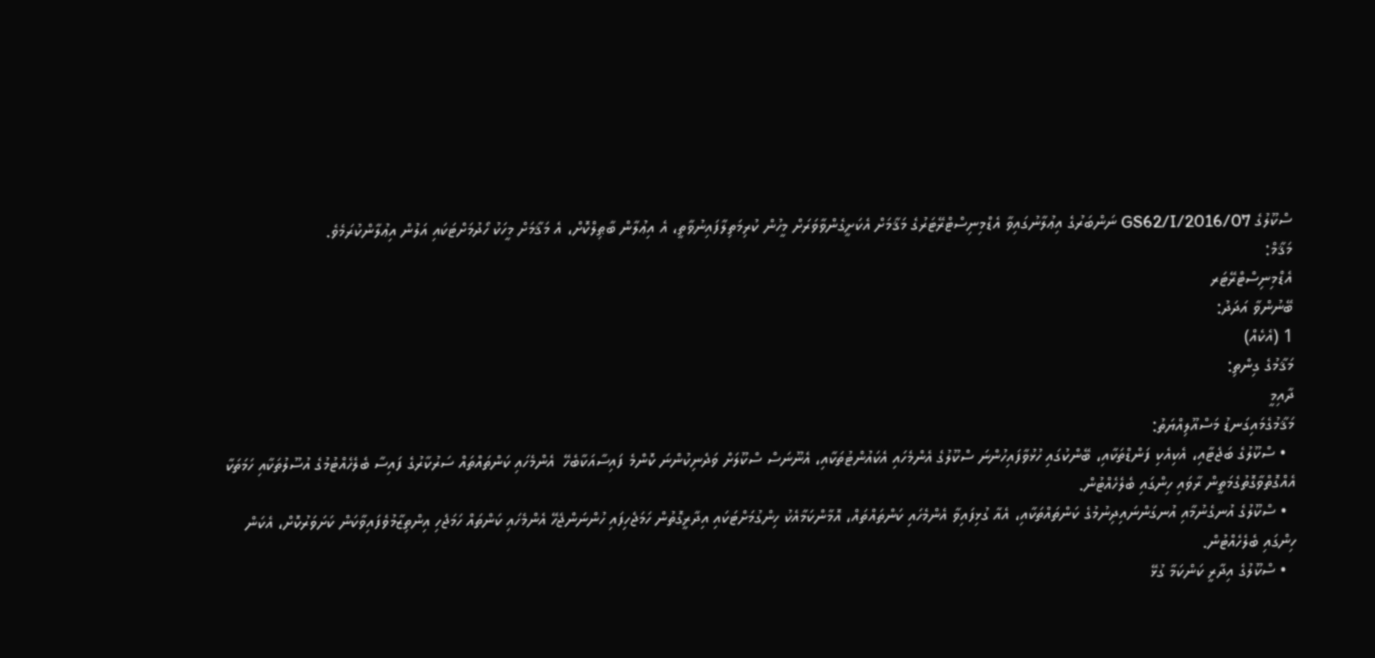ސްކޫލުގެ GS62/I/2016/07 ނަންބަރުގެ އިޢުލާނުގައިވާ އެޑްމިނިސްޓްރޭޓަރުގެ މަޤާމަށް އެކަށީގެންވާވަރަށް މީހުން ކުރިމަތިލާފައިނުވާތީ، އެ އިޢުލާން ބާޠިލްކޮށް، އެ މަޤާމަށް މީހަކު ހޯދުމަށްޓަކައި އަލުން އިޢުލާންކުރަމެވެ.
މަޤާމް:
އެޑްމިނިސްޓްރޭޓަރ
ބޭނުންވާ އަދަދު:
1 (އެކެއް)
މަޤާމުގެ ގިންތި:
ދާއިމީ
މަޤާމުގެމައިގަނޑު މަސްއޫލިއްޔަތު:
  • ސްކޫލުގެ ބަޖެޓާއި، އެކިއެކި ފަންޑްތަކާއި، ބޭންކުގައި ހުޅުވާފައިހުންނަ ސްކޫލުގެ އެންމެހައި އެކައުންޓުތަކާއި، އެނޫނަސް ސްކޫލަށް ވަދެނިކުންނަ ކޮންމެ ފައިސާއަކާބެހޭ  އެންމެހައި ކަންތައްތައް ސަރުކާރުގެ ފައިސާ ބެލެހެއްޓުމުގެ އުސޫލުތަކާއި ހަމަތަކާ އެއްގޮތްވާގޮތުގެމަތީން ރާވައި ހިންގައި ބެލެހެއްޓުން.
  • ސްކޫލުގެ އުނގެނުމާއި އުނގަންނައިދިނުމުގެ ކަންތައްތަކާއި، އެއާ ގުޅިފައިވާ އެންމެހައި ކަންތައްތައް، އޮމާންކަމާއެކު ހިންގުމަށްޓަކައި އިދާރީގޮތުން ހަމަޖެހިފައި ހުންނަންޖެހޭ އެންމެހައި ކަންތައް ހަމަޖެހި އިންތިޒާމުވެފައިވާކަން ކަށަވަރުކޮށް، އެކަން ހިންގައި ބެލެހެއްޓުން.
  • ސްކޫލުގެ އިދާރީ ކަންކަމާ ގުޅޭ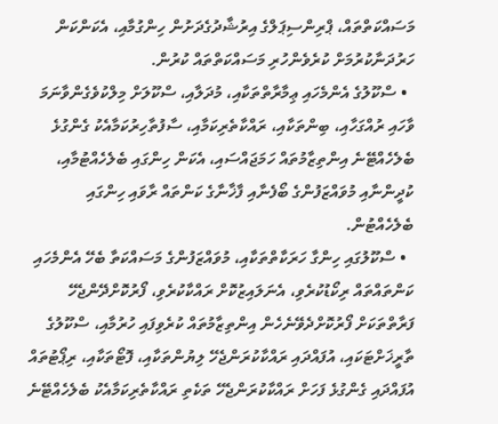މަސައްކަތްތައް، ޕްރިންސިޕަލްގެ އިރުޝާދުގެދަށުން ހިންގުމާއި، އެކަންކަން ހަރުދަނާކުރުމަށް ކުރެވެންހުރި މަސައްކަތްތައް ކުރުން.
  • ސްކޫލުގެ އެންމެހައި ޢިމާރާތްތަކާއި، މުދަލާއި، ސްކޫލަށް މިލްކުވެގެންވާނަމަ ވާހައި ރުއްގަހާއި، ބިންތަކާއި، ރައްކާތެރިކަމާއި، ސާފުތާހިރުކަމާއެކު ގެންގުޅެ ބެލެހެއްޓޭނެ އިންތިޒާމުތައް ހަމަޖައްސައި، އެކަން ހިންގައި ބެލެހެއްޓުމާއި، ކުދީންނާއި މުވައްޒަފުންގެ ބޯފެނާއި ފާޚާނާގެ ކަންތައް ރާވައި ހިންގައި ބެލެހެއްޓުން.
  • ސްކޫލުގައި ހިންގާ ހަރަކާތްތަކާއި، މުވައްޒަފުންގެ މަސައްކަތާ ބެހޭ އެންމެހައި ކަންތައްތައް ރިކޯޑުކުރެވި، އެނަލައިޒުކޮށް ރައްކާކުރެވި، ފޯރުކޮށްދޭންޖެހޭ ފަރާތްތަކަށް ފޯރުކޮށްދެވޭނެހެން އިންތިޒާމުތައް ކުރެވިފައި ހުރުމާއި، ސްކޫލުގެ ތާރީޚަށްޓަކައި، އުފައްދައި ރައްކާކުރަންޖެހޭ ލިޔުންތަކާއި، ފޮޓޯތަކާއި، ރިޕޯޓުތައް އުފައްދައި ގެންގުޅެ ފަހަށް ރައްކާކުރަންޖެހޭ ތަކެތި ރައްކާތެރިކަމާއެކު ބެލެހެއްޓޭނެ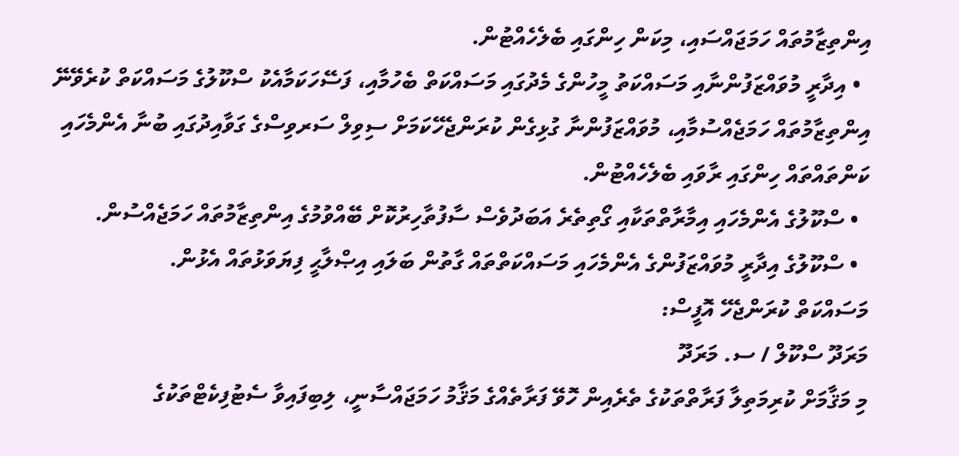އިންތިޒާމުތައް ހަމަޖައްސައި، މިކަން ހިންގައި ބެލެހެއްޓުން.
  • އިދާރީ މުވައްޒަފުންނާއި މަސައްކަތު މީހުންގެ މެދުގައި މަސައްކަތް ބެހުމާއި، ފަސޭހަކަމާއެކު ސްކޫލުގެ މަސައްކަތް ކުރެވޭނޭ އިންތިޒާމުތައް ހަމަޖެއްސުމާއި، މުވައްޒަފުންނާ ގުޅިގެން ކުރަންޖެހޭކަމަށް ސިވިލް ސަރވިސްގެ ގަވާއިދުގައި ބުނާ އެންމެހައި ކަންތައްތައް ހިންގައި ރާވައި ބެލެހެއްޓުން.
  • ސްކޫލުގެ އެންމެހައި އިމާރާތްތަކާއި ގޯތިތެރެ އަބަދުވެސް ސާފުތާހިރުކޮށް ބޭއްވުމުގެ އިންތިޒާމުތައް ހަމަޖެއްސުން.
  • ސްކޫލުގެ އިދާރީ މުވައްޒަފުންގެ އެންމެހައި މަސައްކަތްތައް ގާތުން ބަލައި އިޞްލާޙީ ފިޔަވަޅުތައް އެޅުން.
މަސައްކަތް ކުރަންޖެހޭ އޮފީސް:
މަރަދޫ ސްކޫލް / ސ. މަރަދޫ
މި މަޤާމަށް ކުރިމަތިލާ ފަރާތްތަކުގެ ތެރެއިން ހޮވޭ ފަރާތެއްގެ މަޤާމު ހަމަޖައްސާނީ، ލިބިފައިވާ ސެޓުފިކެޓްތަކުގެ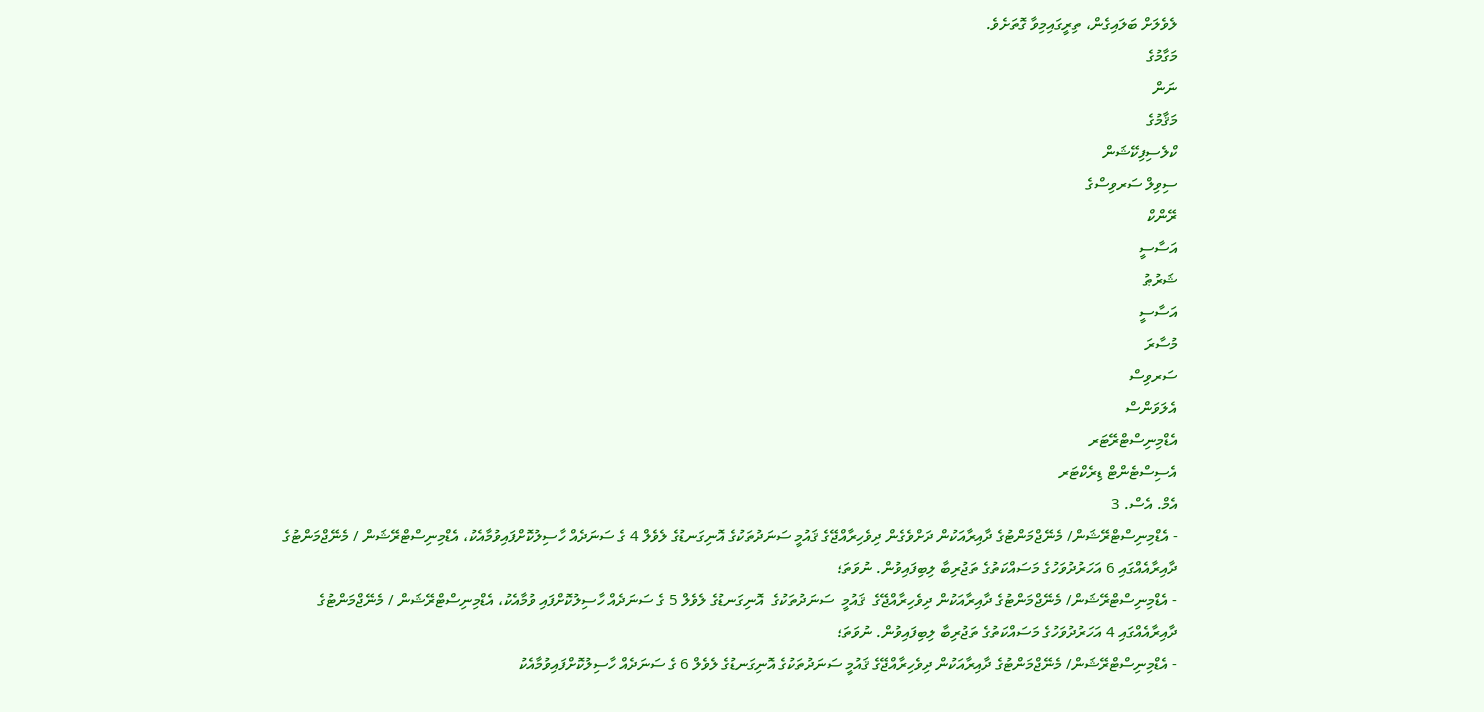ލެވެލަށް ބަލައިގެން، ތިރީގައިމިވާ ގޮތަށެވެ.
މަގާމުގެ
ނަން
މަޤާމުގެ
ކްލެސިފިކޭޝަން
ސިވިލް ސަރވިސްގެ
ރޭންކް
އަސާސީ
ޝަރުޠު
އަސާސީ
މުސާރަ
ސަރވިސް
އެލަވަންސް
އެޑްމިނިސްޓްރޭޓަރ
އެސިސްޓެންޓް ޑިރެކްޓަރ
އެމް. އެސް. 3
- އެޑްމިނިސްޓްރޭޝަން/ މެނޭޖްމަންޓުގެ ދާއިރާއަކުން ދަށްވެގެން ދިވެހިރާއްޖޭގެ ޤައުމީ ސަނަދުތަކުގެ އޮނިގަނޑުގެ ލެވެލް 4 ގެ ސަނަދެއް ހާސިލުކޮށްފައިވުމާއެކު، އެޑްމިނިސްޓްރޭޝަން / މެނޭޖްމަންޓުގެ ދާއިރާއެއްގައި 6 އަހަރުދުވަހުގެ މަސައްކަތުގެ ތަޖުރިބާ ލިބިފައިވުން. ނުވަތަ؛
- އެޑްމިނިސްޓްރޭޝަން/ މެނޭޖްމަންޓުގެ ދާއިރާއަކުން ދިވެހިރާއްޖޭގެ  ޤައުމީ  ސަނަދުތަކުގެ  އޮނިގަނޑުގެ ލެވެލް 5 ގެ ސަނަދެއް ހާސިލުކޮށްފައި ވުމާއެކު، އެޑްމިނިސްޓްރޭޝަން / މެނޭޖްމަންޓުގެ   ދާއިރާއެއްގައި 4 އަހަރުދުވަހުގެ މަސައްކަތުގެ ތަޖުރިބާ ލިބިފައިވުން. ނުވަތަ؛
- އެޑްމިނިސްޓްރޭޝަން/ މެނޭޖްމަންޓުގެ ދާއިރާއަކުން ދިވެހިރާއްޖޭގެ ޤައުމީ ސަނަދުތަކުގެ އޮނިގަނޑުގެ ލެވެލް 6 ގެ ސަނަދެއް ހާސިލުކޮށްފައިވުމާއެކު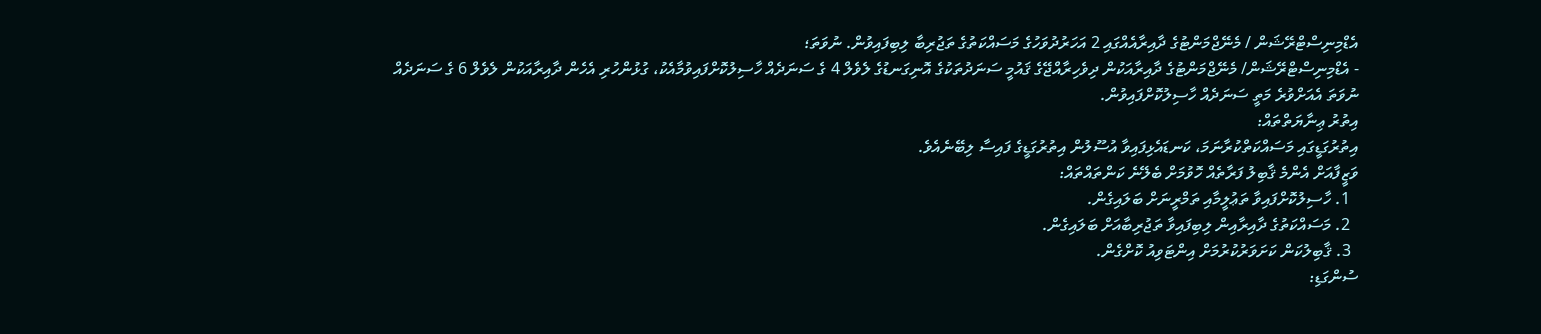އެޑްމިނިސްޓްރޭޝަން / މެނޭޖްމަންޓުގެ ދާއިރާއެއްގައި 2 އަހަރުދުވަހުގެ މަސައްކަތުގެ ތަޖުރިބާ ލިބިފައިވުން. ނުވަތަ؛
- އެޑްމިނިސްޓްރޭޝަން/ މެނޭޖްމަންޓުގެ ދާއިރާއަކުން ދިވެހިރާއްޖޭގެ ޤައުމީ ސަނަދުތަކުގެ އޮނިގަނޑުގެ ލެވެލް 4 ގެ ސަނަދެއް ހާސިލުކޮށްފައިވުމާއެކު، ގުޅުންހުރި އެހެން ދާއިރާއަކުން ލެވެލް 6 ގެ ސަނަދެއް ނުވަތަ އެއަށްވުރެ މަތީ ސަނަދެއް ހާސިލުކޮށްފައިވުން.
އިތުރު ޢިނާޔަތްތައް:
އިތުރުގަޑީގައި މަސައްކަތްކުރާނަމަ، ކަނޑައެޅިފައިވާ އުސޫލުން އިތުރުގަޑީގެ ފައިސާ ލިބޭނެއެވެ.
ވަޒީފާއަށް އެންމެ ޤާބިލު ފަރާތެއް ހޮވުމަށް ބެލޭނެ ކަންތައްތައް:
  1. ހާސިލުކޮށްފައިވާ ތަޢުލީމާއި ތަމްރީނަށް ބަލައިގެން.
  2. މަސައްކަތުގެ ދާއިރާއިން ލިބިފައިވާ ތަޖުރިބާއަށް ބަލައިގެން.
  3. ޤާބިލުކަން ކަށަވަރުކުރުމަށް އިންޓަވިއު ކޮށްގެން.
ސުންގަޑި: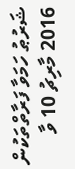ޝަރުޠު ހަމަވާ ފަރާތްތަކުން 2016 މާރިޗު 10 ވާ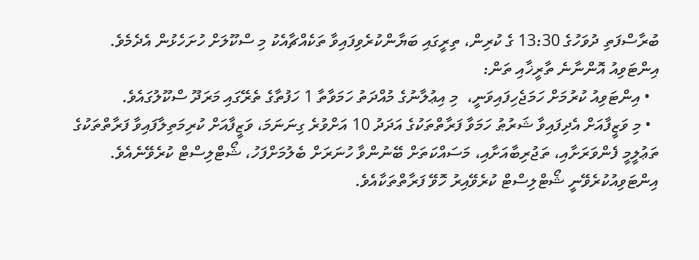ބުރާސްފަތި ދުވަހުގެ 13:30 ގެ ކުރިން، ތިރީގައި ބަޔާންކުރެވިފައިވާ ތަކެއްޗާއެކު މި ސްކޫލަށް ހުށަހެޅުން އެދެމެވެ.
އިންޓަވިއު އޮންނާނެ ތާރީޚާއި ތަން:
  • އިންޓަވިއު ކުރުމަށް ހަމަޖެހިފައިވަނީ،  މި އިޢުލާނުގެ މުއްދަތު ހަމަވާތާ 1 ހަފުތާގެ ތެރޭގައި މަރަދޫ ސްކޫލުގައެވެ.
  • މި ވަޒީފާއަށް އެދިފައިވާ ޝަރުޠު ހަމަވާ ފަރާތްތަކުގެ އަދަދު 10 އަށްވުރެ ގިނަނަމަ، ވަޒީފާއަށް ކުރިމަތިލާފައިވާ ފަރާތްތަކުގެ ތަޢުލީމީ ފެންވަރަށާއި، ތަޖުރިބާއަށާއި، މަސައްކަތަށް ބޭނުންވާ ހުނަރަށް ބެލުމަށްފަހު، ޝޯޓްލިސްޓް ކުރެވޭނެއެވެ. އިންޓަވިއުކުރެވޭނީ ޝޯޓްލިސްޓް ކުރެވޭއިރު ހޮވޭ ފަރާތްތަކާއެވެ.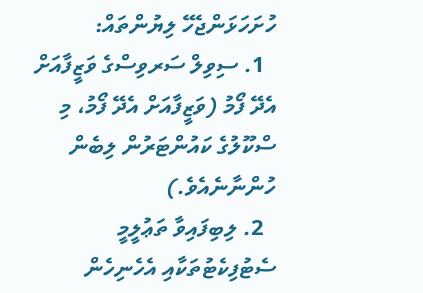ހުށަހަޅަންޖެހޭ ލިޔުންތައް:
  1. ސިވިލް ސަރވިސްގެ ވަޒީފާއަށް އެދޭ ފޯމު (ވަޒީފާއަށް އެދޭ ފޯމު، މި ސްކޫލުގެ ކައުންޓަރުން ލިބެން ހުންނާނެއެވެ.)
  2. ލިބިފައިވާ ތަޢުލީމީ ސެޓުފިކެޓުތަކާއި އެހެނިހެން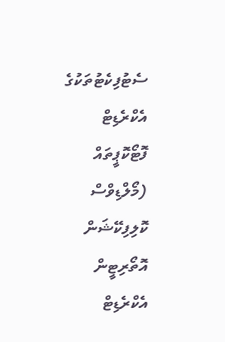ސެޓުފިކެޓުތަކުގެ އެކްރެޑިޓް ފޮޓޯކޮޕީތައް (މޯލްޑިވްސް ކޮލިފިކޭޝަން އޮތޯރިޓީން އެކްރެޑިޓް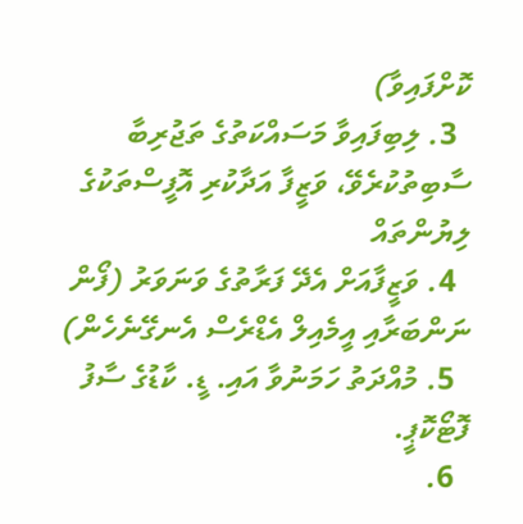ކޮށްފައިވާ)
  3. ލިބިފައިވާ މަސައްކަތުގެ ތަޖުރިބާ ސާބިތުކުރެވޭ، ވަޒީފާ އަދާކުރި އޮފީސްތަކުގެ ލިޔުންތައް
  4. ވަޒީފާއަށް އެދޭ ފަރާތުގެ ވަނަވަރު (ފޯން ނަންބަރާއި އީމެއިލް އެޑްރެސް އެނގޭނެހެން)
  5. މުއްދަތު ހަމަނުވާ އައި. ޑީ. ކާޑުގެ ސާފު ފޮޓޯކޮޕީ.
  6.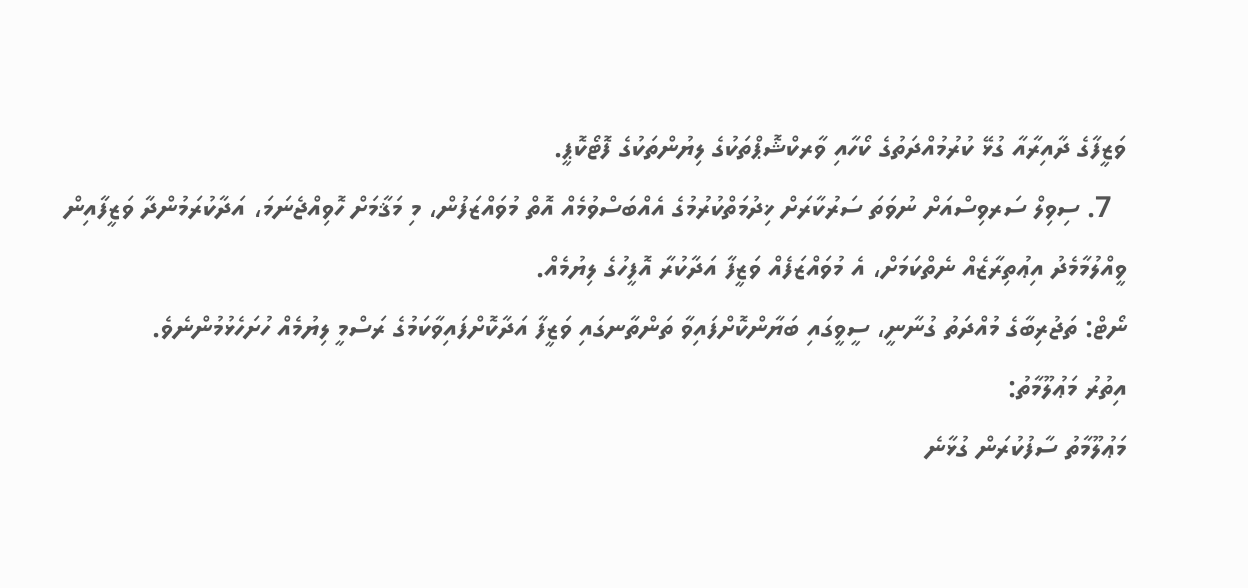ވަޒީފާގެ ދާއިރާއާ ގުޅޭ ކުރުމުއްދަތުގެ ކޯހާއި ވާރކްޝޮޕްތަކުގެ ލިޔުންތަކުގެ ފޮޓޯކޮޕީ.
  7. ސިވިލް ސަރވިސްއަށް ނުވަތަ ސަރުކާރަށް ޚިދުމަތްކުރުމުގެ އެއްބަސްވުމެއް އޮތް މުވައްޒަފުން، މި މަޤާމަށް ހޮވިއްޖެނަމަ، އަދާކުރަމުންދާ ވަޒީފާއިން ވީއްލުމާމެދު އިޢުތިރާޒެއް ނެތްކަމަށް، އެ މުވައްޒަފެއް ވަޒީފާ އަދާކުރާ އޮފީހުގެ ލިޔުމެއް.
ނޯޓް: ތަޖުރިބާގެ މުއްދަތު ގުނާނީ، ސީވީގައި ބަޔާންކޮށްފައިވާ ތަންތާނގައި ވަޒީފާ އަދާކޮށްފައިވާކަމުގެ ރަސްމީ ލިޔުމެއް ހުށަހެޅުމުންނެވެ.
އިތުރު މަޢުލޫމާތު:
މަޢުލޫމާތު ސާފުކުރަން ގުޅާނެ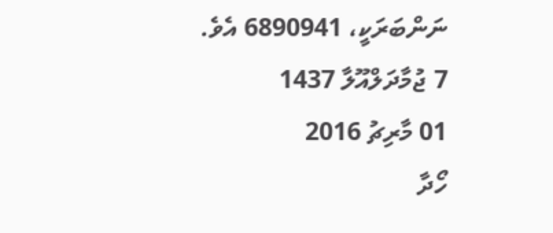ނަންބަރަކީ، 6890941 އެވެ.
7 ޖުމާދަލްއޫލާ 1437
01 މާރިޗު 2016
ހޯދާ